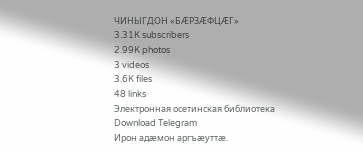ЧИНЫГДОН «БÆРЗÆФЦÆГ»
3.31K subscribers
2.99K photos
3 videos
3.6K files
48 links
Электронная осетинская библиотека
Download Telegram
Ирон адæмон аргъæуттæ.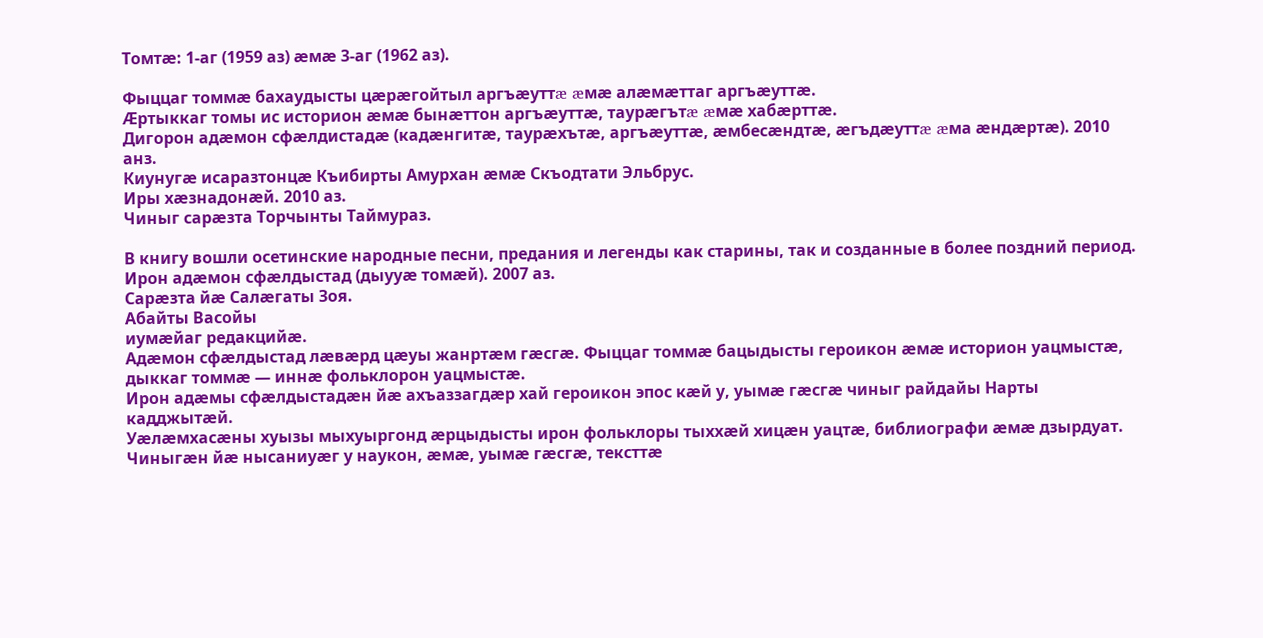Томтæ: 1-аг (1959 аз) æмæ 3-аг (1962 аз).

Фыццаг томмæ бахаудысты цæрæгойтыл аргъæуттæ æмæ алæмæттаг аргъæуттæ.
Æртыккаг томы ис историон æмæ бынæттон аргъæуттæ, таурæгътæ æмæ хабæрттæ.
Дигорон адæмон сфæлдистадæ (кадæнгитæ, таурæхътæ, аргъæуттæ, æмбесæндтæ, æгъдæуттæ æма æндæртæ). 2010 анз.
Киунугæ исаразтонцæ Къибирты Амурхан æмæ Скъодтати Эльбрус.
Иры хæзнадонæй. 2010 аз.
Чиныг сарæзта Торчынты Таймураз.

В книгу вошли осетинские народные песни, предания и легенды как старины, так и созданные в более поздний период.
Ирон адæмон сфæлдыстад (дыууæ томæй). 2007 аз.
Сарæзта йæ Салæгаты Зоя.
Абайты Васойы
иумæйаг редакцийæ.
Адæмон сфæлдыстад лæвæрд цæуы жанртæм гæсгæ. Фыццаг томмæ бацыдысты героикон æмæ историон уацмыстæ, дыккаг томмæ — иннæ фольклорон уацмыстæ.
Ирон адæмы сфæлдыстадæн йæ ахъаззагдæр хай героикон эпос кæй у, уымæ гæсгæ чиныг райдайы Нарты кадджытæй.
Уæлæмхасæны хуызы мыхуыргонд æрцыдысты ирон фольклоры тыххæй хицæн уацтæ, библиографи æмæ дзырдуат.
Чиныгæн йæ нысаниуæг у наукон, æмæ, уымæ гæсгæ, тексттæ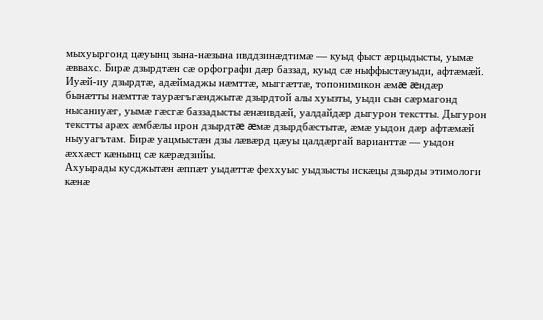мыхуыргонд цæуынц зына-нæзына ивддзинæдтимæ — куыд фыст æрцыдысты, уымæ æввахс. Бирæ дзырдтæн сæ орфографи дæр баззад, куыд сæ ныффыстæуыди, афтæмæй.
Иуæй-иу дзырдтæ, адæймаджы нæмттæ, мыггæттæ, топонимикон æмæ æндæр бынæтты нæмттæ таурæгъгæнджытæ дзырдтой алы хуызты, уыди сын сæрмагонд нысаниуæг, уымæ гæсгæ баззадысты æнæивдæй, уалдайдæр дыгурон текстты. Дыгурон текстты арæх æмбæлы ирон дзырдтæ æмæ дзырдбæстытæ, æмæ уыдон дæр афтæмæй ныууагътам. Бирæ уацмыстæн дзы лæвæрд цæуы цалдæргай варианттæ — уыдон æххæст кæнынц сæ кæрæдзийы.
Ахуырады кусджытæн æппæт уыдæттæ феххуыс уыдзысты искæцы дзырды этимологи кæнæ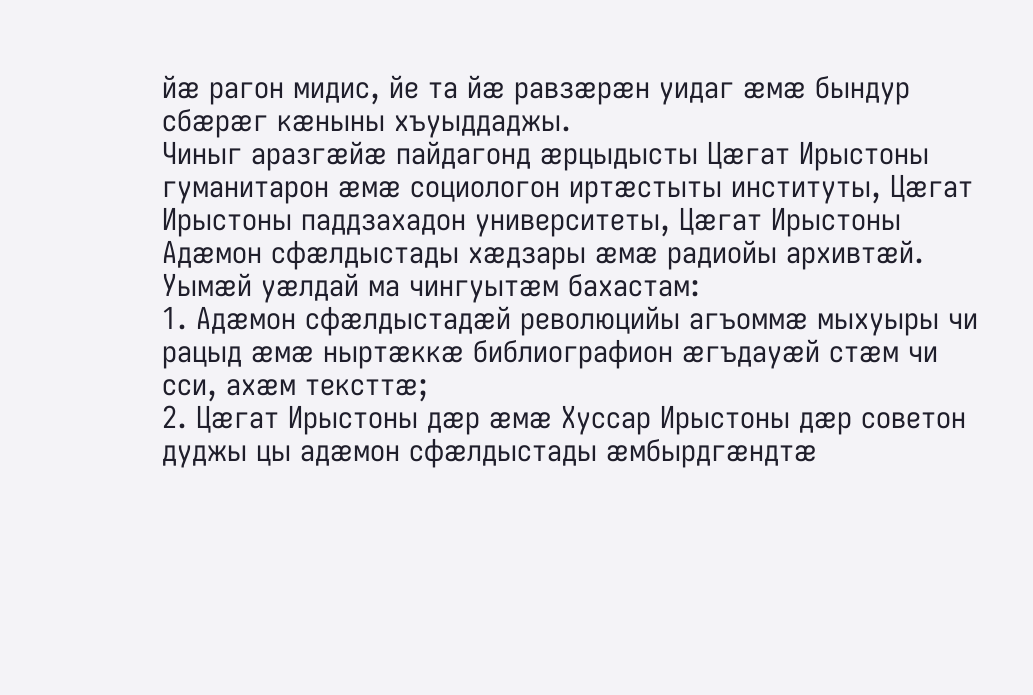йæ рагон мидис, йе та йæ равзæрæн уидаг æмæ бындур сбæрæг кæныны хъуыддаджы.
Чиныг аразгæйæ пайдагонд æрцыдысты Цæгат Ирыстоны гуманитарон æмæ социологон иртæстыты институты, Цæгат Ирыстоны паддзахадон университеты, Цæгат Ирыстоны Адæмон сфæлдыстады хæдзары æмæ радиойы архивтæй.
Уымæй уæлдай ма чингуытæм бахастам:
1. Адæмон сфæлдыстадæй революцийы агъоммæ мыхуыры чи рацыд æмæ ныртæккæ библиографион æгъдауæй стæм чи сси, ахæм тексттæ;
2. Цæгат Ирыстоны дæр æмæ Хуссар Ирыстоны дæр советон дуджы цы адæмон сфæлдыстады æмбырдгæндтæ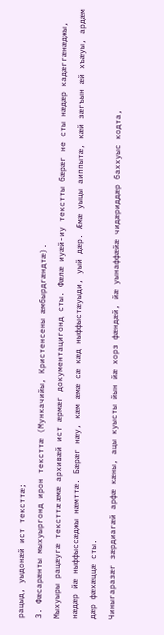рацыд, уыдонæй ист тексттæ;
3. Фæсарæнты мыхуыргонд ирон тексттæ (Мункачийы, Кристенсены æмбырдгæндтæ).
Мыхуыры рацæугæ тексттæ æмæ архивæй ист æрмæг документацигонд сты. Фæлæ иуæй-иу текстты бæрæг не сты нæдæр кадæггæнæджы, нæдæр йæ ныффыссæджы нæмттæ. Бæрæг нæу, кæм æмæ сæ кæд ныффыстæуыди, уый дæр. Æмæ уыцы аиппытæ, кæй зæгъын æй хъæуы, ардæм дæр фæхæццæ сты.
Чиныгаразæг зæрдиагæй арфæ кæны, ацы куысты йын йæ хорз фæндæй, йæ уынаффæйæ чидæриддæр баххуыс кодта,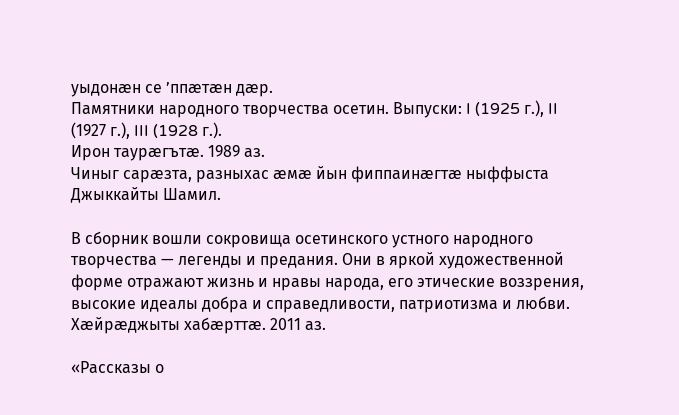уыдонæн се ’ппæтæн дæр.
Памятники народного творчества осетин. Выпуски: I (1925 г.), II (1927 г.), III (1928 г.).
Ирон таурæгътæ. 1989 аз.
Чиныг сарæзта, разныхас æмæ йын фиппаинæгтæ ныффыста Джыккайты Шамил.

В сборник вошли сокровища осетинского устного народного творчества — легенды и предания. Они в яркой художественной форме отражают жизнь и нравы народа, его этические воззрения, высокие идеалы добра и справедливости, патриотизма и любви.
Хæйрæджыты хабæрттæ. 2011 аз.

«Рассказы о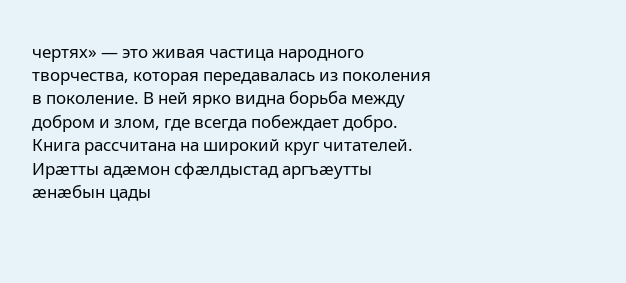чертях» — это живая частица народного творчества, которая передавалась из поколения в поколение. В ней ярко видна борьба между добром и злом, где всегда побеждает добро.
Книга рассчитана на широкий круг читателей.
Ирæтты адæмон сфæлдыстад аргъæутты æнæбын цады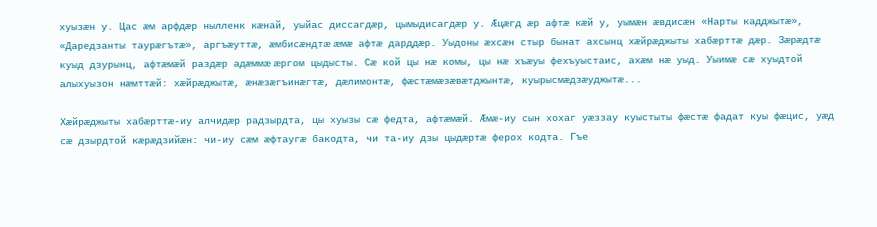хуызæн у. Цас æм арфдæр нылленк кæнай, уыйас диссагдæр, цымыдисагдæр у. Æцæгд æр афтæ кæй у, уымæн æвдисæн «Нарты кадджытæ», «Даредзанты таурæгътæ», аргъæуттæ, æмбисæндтæ æмæ афтæ дарддæр. Уыдоны æхсæн стыр бынат ахсынц хæйрæджыты хабæрттæ дæр. Зæрæдтæ куыд дзурынц, афтæмæй раздæр адæммæ æргом цыдысты. Сæ кой цы нæ комы, цы нæ хъæуы фехъуыстаис, ахæм нæ уыд. Уыимæ сæ хуыдтой алыхуызон нæмттæй: хæйрæджытæ, æнæзæгъинæгтæ, дæлимонтæ, фæстæмæзæвæтджынтæ, куырысмæдзæуджытæ...

Хæйрæджыты хабæрттæ-иу алчидæр радзырдта, цы хуызы сæ федта, афтæмæй. Æмæ-иу сын хохаг уæззау куыстыты фæстæ фадат куы фæцис, уæд сæ дзырдтой кæрæдзийæн: чи-иу сæм æфтаугæ бакодта, чи та-иу дзы цыдæртæ ферох кодта. Гъе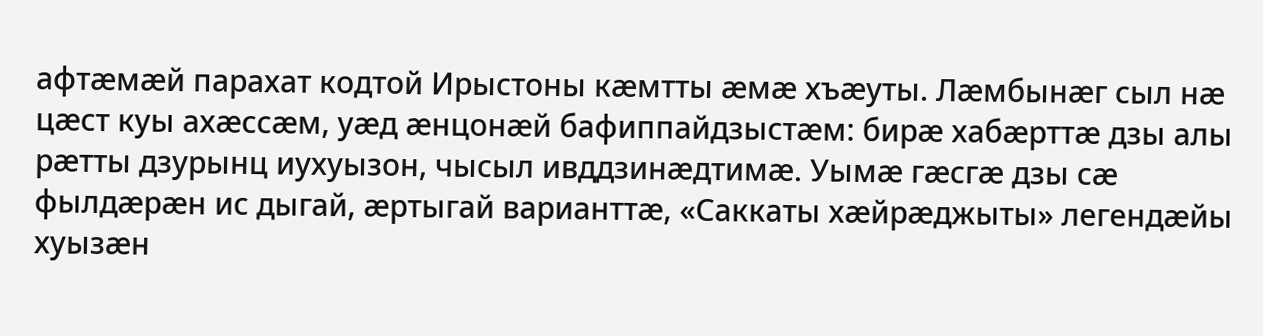афтæмæй парахат кодтой Ирыстоны кæмтты æмæ хъæуты. Лæмбынæг сыл нæ цæст куы ахæссæм, уæд æнцонæй бафиппайдзыстæм: бирæ хабæрттæ дзы алы рæтты дзурынц иухуызон, чысыл ивддзинæдтимæ. Уымæ гæсгæ дзы сæ фылдæрæн ис дыгай, æртыгай варианттæ, «Саккаты хæйрæджыты» легендæйы хуызæн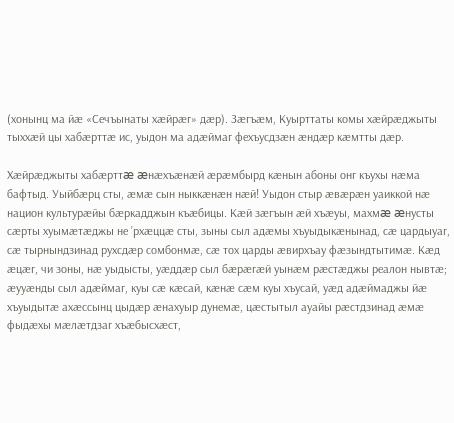(хонынц ма йæ «Сечъынаты хæйрæг» дæр). Зæгъæм, Куырттаты комы хæйрæджыты тыххæй цы хабæрттæ ис, уыдон ма адæймаг фехъусдзæн æндæр кæмтты дæр.

Хæйрæджыты хабæрттæ æнæхъæнæй æрæмбырд кæнын абоны онг къухы нæма бафтыд. Уыйбæрц сты, æмæ сын ныккæнæн нæй! Уыдон стыр æвæрæн уаиккой нæ национ культурæйы бæркадджын къæбицы. Кæй зæгъын æй хъæуы, махмæ æнусты сæрты хуымæтæджы не ’рхæццæ сты, зыны сыл адæмы хъуыдыкæнынад, сæ цардыуаг, сæ тырнындзинад рухсдæр сомбонмæ, сæ тох царды æвирхъау фæзындтытимæ. Кæд æцæг, чи зоны, нæ уыдысты, уæддæр сыл бæрæгæй уынæм рæстæджы реалон нывтæ; æууæнды сыл адæймаг, куы сæ кæсай, кæнæ сæм куы хъусай, уæд адæймаджы йæ хъуыдытæ ахæссынц цыдæр æнахуыр дунемæ, цæстытыл ауайы рæстдзинад æмæ фыдæхы мæлæтдзаг хъæбысхæст,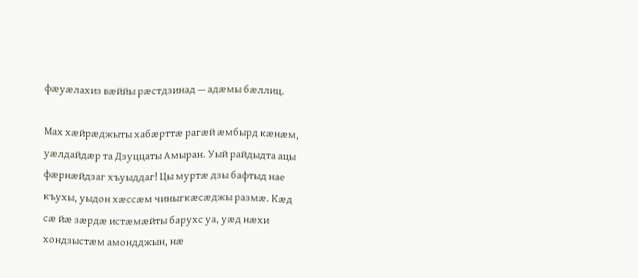фæуæлахиз вæййы рæстдзинад — адæмы бæллиц.

Мах хæйрæджыты хабæрттæ рагæй æмбырд кæнæм, уæлдайдæр та Дзуццаты Амыран. Уый райдыдта ацы фæрнæйдзаг хъуыддаг! Цы муртæ дзы бафтыд нае къухы, уыдон хæссæм чиныгкæсæджы размæ. Кæд сæ йæ зæрдæ истæмæйты барухс уа, уæд нæхи хондзыстæм амондджын, нæ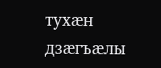тухæн дзæгъæлы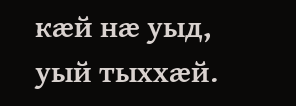кæй нæ уыд, уый тыххæй.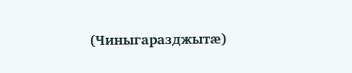(Чиныгаразджытæ)